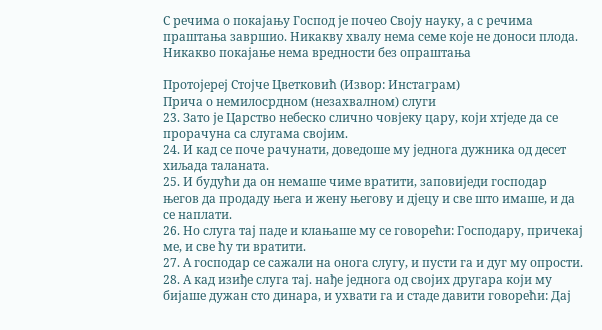С речима о покајању Господ је почео Своју науку, а с речима праштања завршио. Никакву хвалу нема семе које не доноси плода. Никакво покајање нема вредности без опраштања

Протојереј Стојче Цветковић (Извор: Инстаграм)
Прича о немилосрдном (незахвалном) слуги
23. Зато је Царство небеско слично човјеку цару, који хтједе да се прорачуна са слугама својим.
24. И кад се поче рачунати, доведоше му једнога дужника од десет хиљада таланата.
25. И будући да он немаше чиме вратити, заповиједи господар његов да продаду њега и жену његову и дјецу и све што имаше, и да се наплати.
26. Но слуга тај паде и клањаше му се говорећи: Господару, причекај ме, и све ћу ти вратити.
27. А господар се сажали на онога слугу, и пусти га и дуг му опрости.
28. А кад изиђе слуга тај. нађе једнога од својих другара који му бијаше дужан сто динара, и ухвати га и стаде давити говорећи: Дај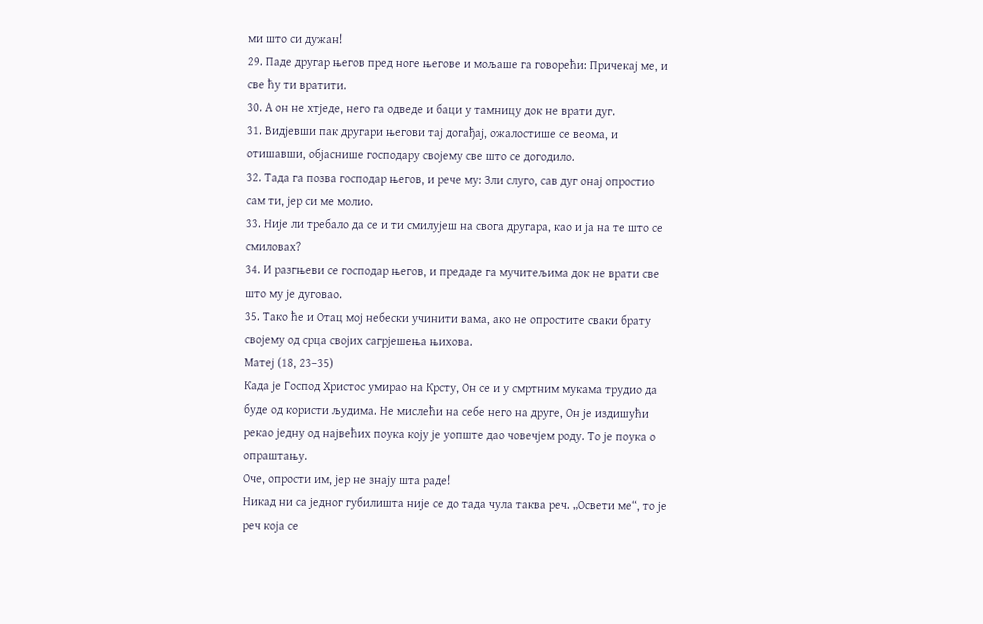ми што си дужан!
29. Паде другар његов пред ноге његове и мољаше га говорећи: Причекај ме, и све ћу ти вратити.
30. А он не хтједе, него га одведе и баци у тамницу док не врати дуг.
31. Видјевши пак другари његови тај догађај, ожалостише се веома, и отишавши, објаснише господару својему све што се догодило.
32. Тада га позва господар његов, и рече му: Зли слуго, сав дуг онај опростио сам ти, јер си ме молио.
33. Није ли требало да се и ти смилујеш на свога другара, као и ја на те што се смиловах?
34. И разгњеви се господар његов, и предаде га мучитељима док не врати све што му је дуговао.
35. Тако ће и Отац мој небески учинити вама, ако не опростите сваки брату својему од срца својих сагрјешења њихова.
Матеј (18, 23–35)
Када је Господ Христос умирао на Крсту, Он се и у смртним мукама трудио да буде од користи људима. Не мислећи на себе него на друге, Он је издишући рекао једну од највећих поука коју је уопште дао човечјем роду. То је поука о опраштању.
Оче, опрости им, јер не знају шта раде!
Никад ни са једног губилишта није се до тада чула таква реч. „Освети ме“, то је реч која се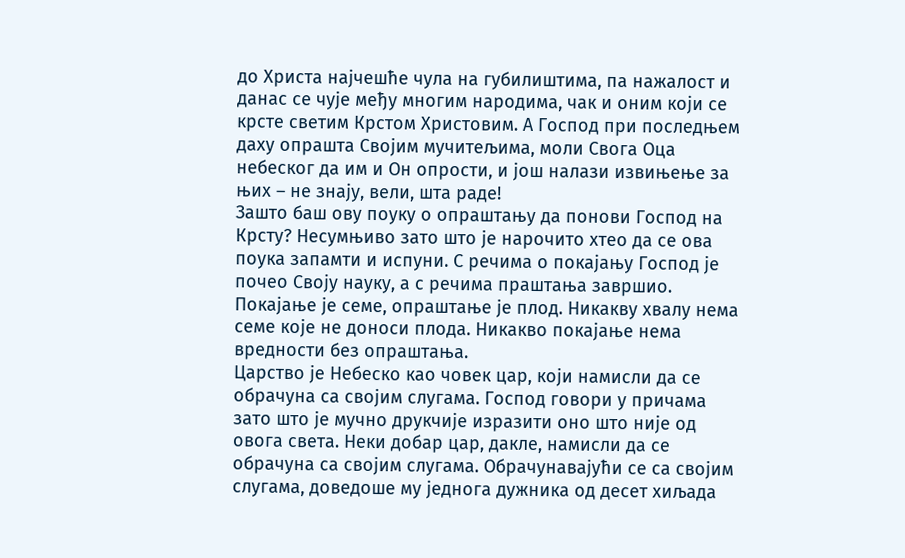до Христа најчешће чула на губилиштима, па нажалост и данас се чује међу многим народима, чак и оним који се крсте светим Крстом Христовим. А Господ при последњем даху опрашта Својим мучитељима, моли Свога Оца небеског да им и Он опрости, и још налази извињење за њих – не знају, вели, шта раде!
Зашто баш ову поуку о опраштању да понови Господ на Крсту? Несумњиво зато што је нарочито хтео да се ова поука запамти и испуни. С речима о покајању Господ је почео Своју науку, а с речима праштања завршио. Покајање је семе, опраштање је плод. Никакву хвалу нема семе које не доноси плода. Никакво покајање нема вредности без опраштања.
Царство је Небеско као човек цар, који намисли да се обрачуна са својим слугама. Господ говори у причама зато што је мучно друкчије изразити оно што није од овога света. Неки добар цар, дакле, намисли да се обрачуна са својим слугама. Обрачунавајући се са својим слугама, доведоше му једнога дужника од десет хиљада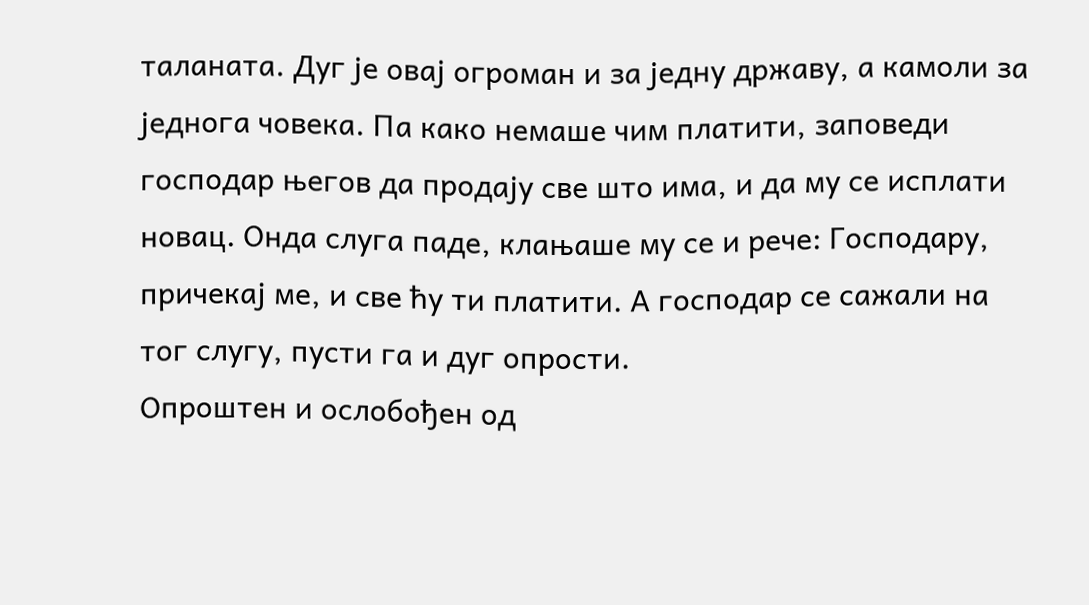таланата. Дуг је овај огроман и за једну државу, а камоли за једнога човека. Па како немаше чим платити, заповеди господар његов да продају све што има, и да му се исплати новац. Онда слуга паде, клањаше му се и рече: Господару, причекај ме, и све ћу ти платити. А господар се сажали на тог слугу, пусти га и дуг опрости.
Опроштен и ослобођен од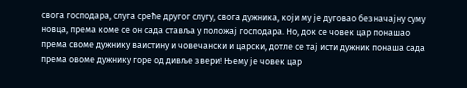свога господара, слуга среће другог слугу, свога дужника, који му је дуговао безначајну суму новца, према коме се он сада ставља у положај господара. Но, док се човек цар понашао према своме дужнику ваистину и човечански и царски, дотле се тај исти дужник понаша сада према овоме дужнику горе од дивље звери! Њему је човек цар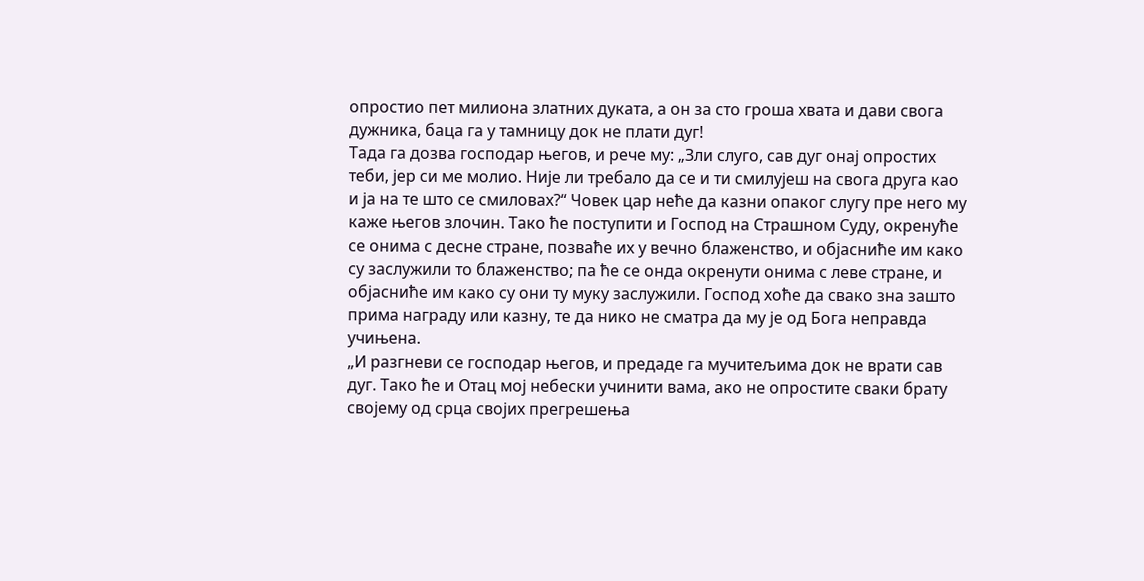опростио пет милиона златних дуката, а он за сто гроша хвата и дави свога дужника, баца га у тамницу док не плати дуг!
Тада га дозва господар његов, и рече му: „Зли слуго, сав дуг онај опростих теби, јер си ме молио. Није ли требало да се и ти смилујеш на свога друга као и ја на те што се смиловах?“ Човек цар неће да казни опаког слугу пре него му каже његов злочин. Тако ће поступити и Господ на Страшном Суду, окренуће се онима с десне стране, позваће их у вечно блаженство, и објасниће им како су заслужили то блаженство; па ће се онда окренути онима с леве стране, и објасниће им како су они ту муку заслужили. Господ хоће да свако зна зашто прима награду или казну, те да нико не сматра да му је од Бога неправда учињена.
„И разгневи се господар његов, и предаде га мучитељима док не врати сав дуг. Тако ће и Отац мој небески учинити вама, ако не опростите сваки брату својему од срца својих прегрешења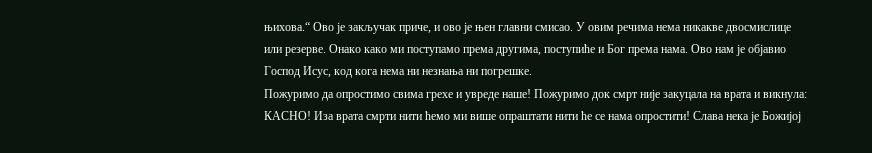њихова.“ Ово је закључак приче, и ово је њен главни смисао. У овим речима нема никакве двосмислице или резерве. Онако како ми поступамо према другима, поступиће и Бог према нама. Ово нам је објавио Господ Исус, код кога нема ни незнања ни погрешке.
Пожуримо да опростимо свима грехе и увреде наше! Пожуримо док смрт није закуцала на врата и викнула: КАСНО! Иза врата смрти нити ћемо ми више опраштати нити ће се нама опростити! Слава нека је Божијој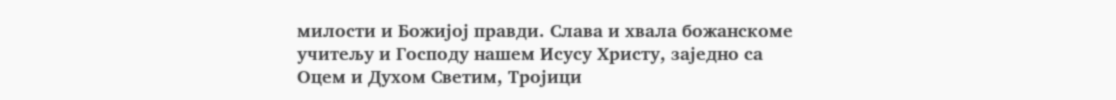милости и Божијој правди. Слава и хвала божанскоме учитељу и Господу нашем Исусу Христу, заједно са Оцем и Духом Светим, Тројици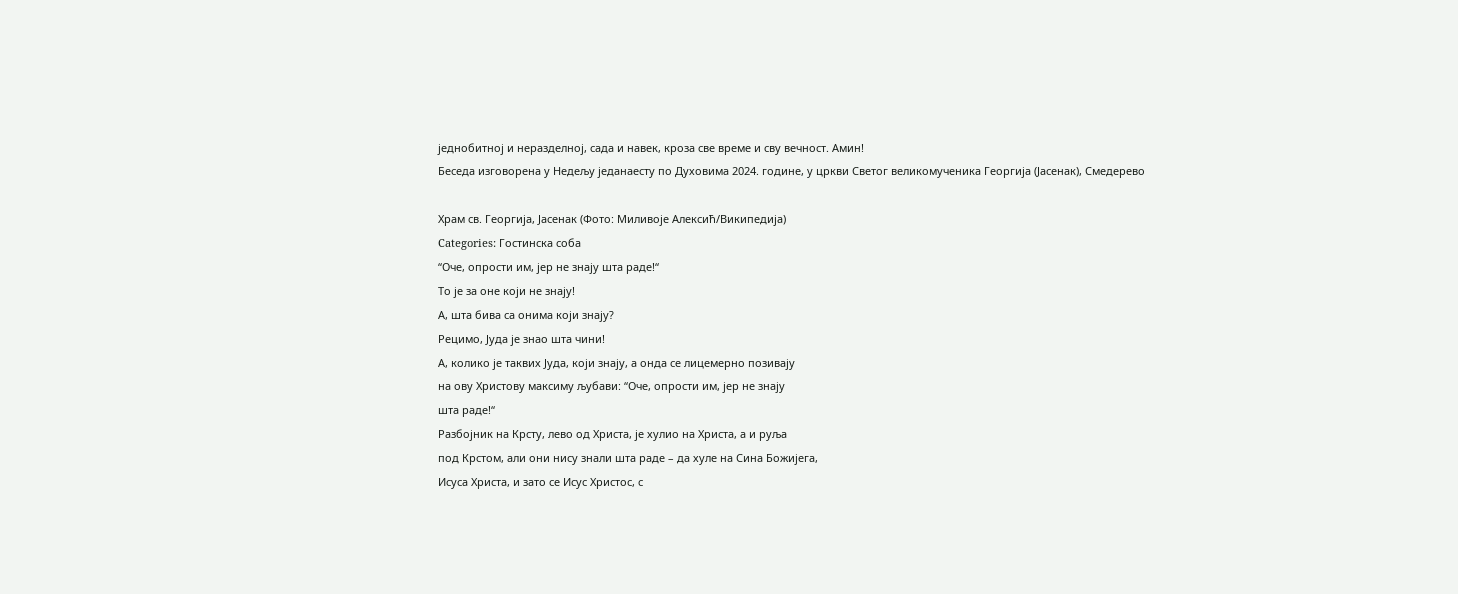једнобитној и неразделној, сада и навек, кроза све време и сву вечност. Амин!
Беседа изговорена у Недељу једанаесту по Духовима 2024. године, у цркви Светог великомученика Георгија (Јасенак), Смедерево

Храм св. Георгија, Јасенак (Фото: Миливоје Алексић/Википедија)
Categories: Гостинска соба
“Оче, опрости им, јер не знају шта раде!“
То је за оне који не знају!
А, шта бива са онима који знају?
Рецимо, Јуда је знао шта чини!
А, колико је таквих Јуда, који знају, а онда се лицемерно позивају
на ову Христову максиму љубави: “Оче, опрости им, јер не знају
шта раде!“
Разбојник на Крсту, лево од Христа, је хулио на Христа, а и руља
под Крстом, али они нису знали шта раде – да хуле на Сина Божијега,
Исуса Христа, и зато се Исус Христос, с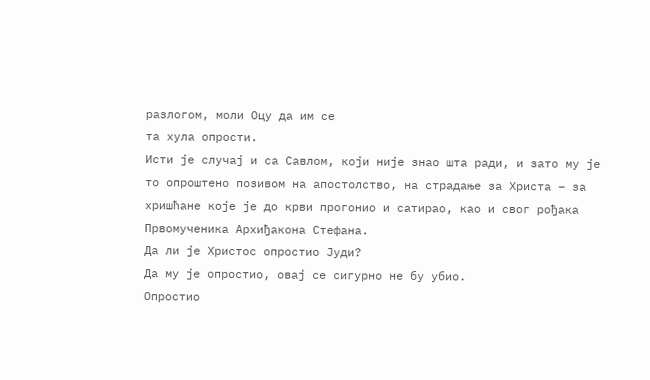разлогом, моли Оцу да им се
та хула опрости.
Исти је случај и са Савлом, који није знао шта ради, и зато му је
то опроштено позивом на апостолство, на страдање за Христа – за
хришћане које је до крви прогонио и сатирао, као и свог рођака
Првомученика Архиђакона Стефана.
Да ли је Христос опростио Јуди?
Да му је опростио, овај се сигурно не бу убио.
Опростио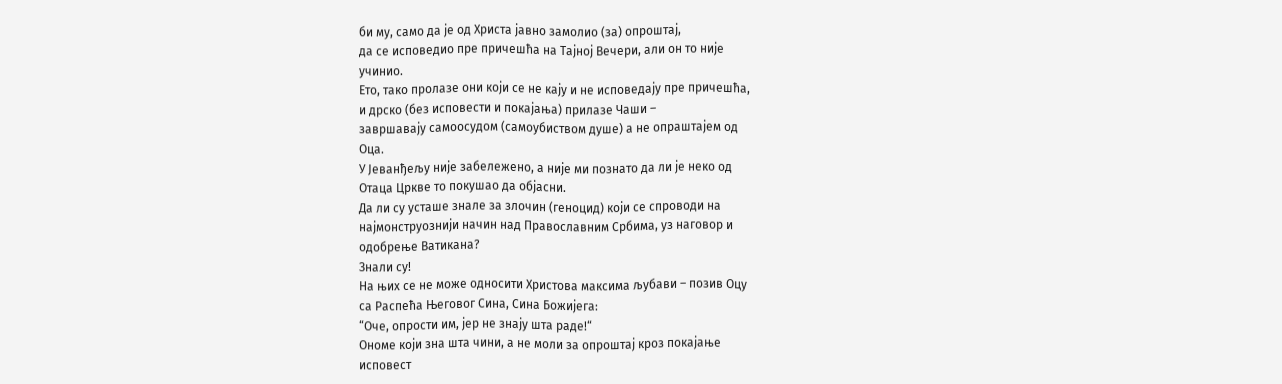би му, само да је од Христа јавно замолио (за) опроштај,
да се исповедио пре причешћа на Тајној Вечери, али он то није
учинио.
Ето, тако пролазе они који се не кају и не исповедају пре причешћа,
и дрско (без исповести и покајања) прилазе Чаши –
завршавају самоосудом (самоубиством душе) а не опраштајем од
Оца.
У Јеванђељу није забележено, а није ми познато да ли је неко од
Отаца Цркве то покушао да објасни.
Да ли су усташе знале за злочин (геноцид) који се спроводи на
најмонструознији начин над Православним Србима, уз наговор и
одобрење Ватикана?
Знали су!
На њих се не може односити Христова максима љубави – позив Оцу
са Распећа Његовог Сина, Сина Божијега:
“Оче, опрости им, јер не знају шта раде!“
Ономе који зна шта чини, а не моли за опроштај кроз покајање
исповест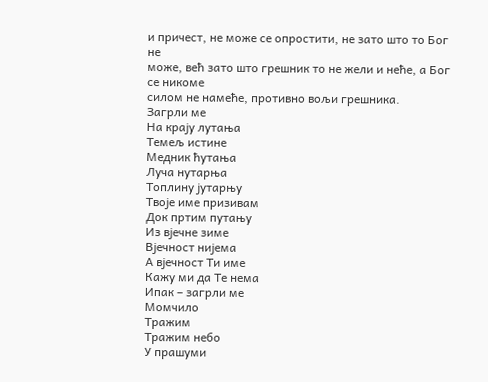и причест, не може се опростити, не зато што то Бог не
може, већ зато што грешник то не жели и неће, а Бог се никоме
силом не намеће, противно вољи грешника.
Загрли ме
На крају лутања
Темељ истине
Медник ћутања
Луча нутарња
Топлину јутарњу
Твоје име призивам
Док пртим путању
Из вјечне зиме
Вјечност нијема
А вјечност Ти име
Кажу ми да Те нема
Ипак – загрли ме
Момчило
Тражим
Тражим небо
У прашуми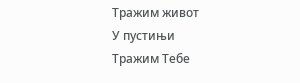Тражим живот
У пустињи
Тражим Тебе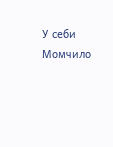У себи
Момчило